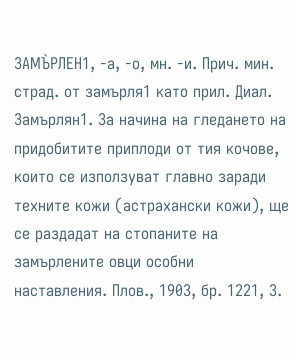ЗАМЪ̀РЛЕН1, -а, -о, мн. -и. Прич. мин. страд. от замърля1 като прил. Диал. Замърлян1. За начина на гледането на придобитите приплоди от тия кочове, които се използуват главно заради техните кожи (астрахански кожи), ще се раздадат на стопаните на замърлените овци особни наставления. Плов., 1903, бр. 1221, 3.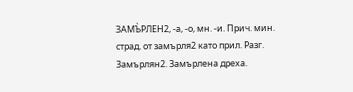ЗАМЪ̀РЛЕН2, -а, -о, мн. -и. Прич. мин. страд. от замърля2 като прил. Разг. Замърлян2. Замърлена дреха.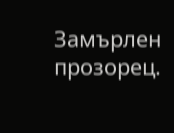Замърлен прозорец.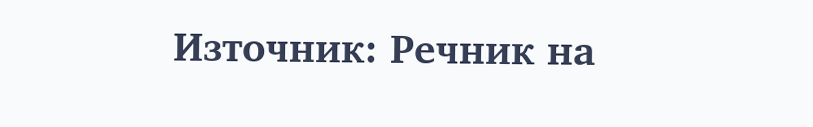Източник: Речник на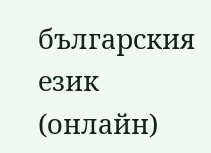българския език (онлайн)